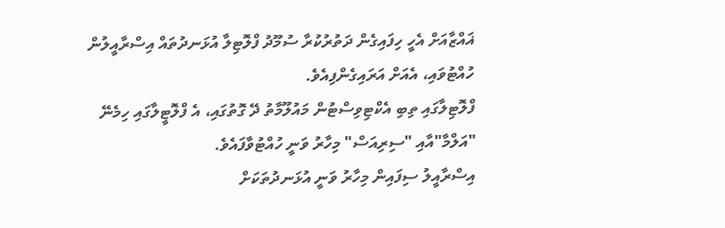ޣައްޒާއަށް އެހީ ހިފައިގެން ދަތުރުކުރާ ސުމޫދު ފްލޮޓިލާ އުޅަނދުތައް އިސްރާއީލުން ހުއްޓުވައި، އެއަށް އަރައިގެންފިއެވެ.
ފްލޮޓިލާގައި ތިބި އެކްޓިވިސްޓުން މައުލޫމާތު ދޭ ގޮތުގައި، އެ ފްލޮޓީލާގައި ހިމެނޭ "އަލްމާ"އާއި "ސިރިއަސް" މިހާރު ވަނީ ހުއްޓުވާފައެވެ.
އިސްރާއީލު ސިފައިން މިހާރު ވަނީ އުޅަނދުތަކަށް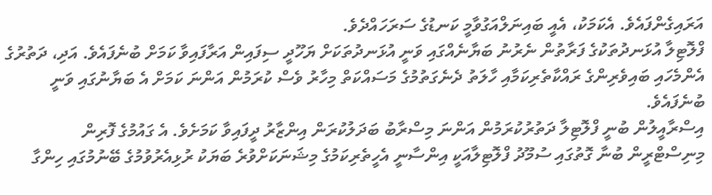އަރައިގެންފައެވެ. އެކަމަކު، އެއީ ބައިނަލްއަގުވާމީ ކަނޑުގެ ސަރަހައްދެވެ.
ފްލޮޓިލާ އުޅަނދުތަކުގެ ފަރާތުން ނެރުނު ބަޔާނެއްގައި ވަނީ އުޅަނދުތަކަށް ޔަހޫދީ ސިފައިން އަރާފައިވާ ކަމަށް ބުނެފައެވެ. އަދި، ދަތުރުގެ އެންމެހައި ބައިވެރިންގެ ރައްކާތެރިކަމާއި ހާލަތު ދެނެގަތުމުގެ މަސައްކަތް މިހާރު ވެސް ކުރަމުން އަންނަ ކަމަށް އެ ބަޔާނުގައި ވަނީ ބުނެފައެވެ.
އިސްރާއީލުން ބުނީ ފްލޮޓިލާ ދަތުރުކުރަމުން އަންނަ މިސްރާބު ބަދަލުކުރަން އިންޒާރު ދީފައިވާ ކަމަށެވެ. އެ ގައުމުގެ ފޮރިން މިނިސްޓްރީން ބުނާ ގޮތުގައި ސުމޫދު ފްލޮޓިލާއަކީ އިންސާނީ އެހީތެރިކަމުގެ މިޝަނަކަށްވުރެ ބަޔަކު ރުޅިއެރުވުމުގެ ބޭނުމުގައި ހިންގާ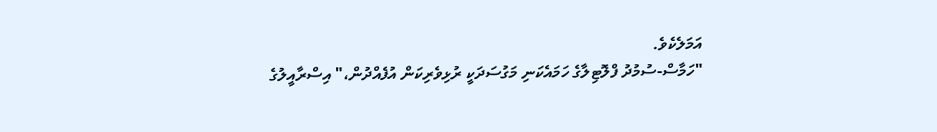އަމަލެކެވެ.
"ހަމާސް-ސުމުދު ފްލޮޓިލާގެ ހަމައެކަނި މަގުސަދަކީ ރުޅިވެރިކަން އުފެއްދުން،" އިސްރާއީލުގެ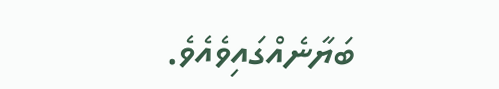ބަޔާނެއްގައިވެއެވެ.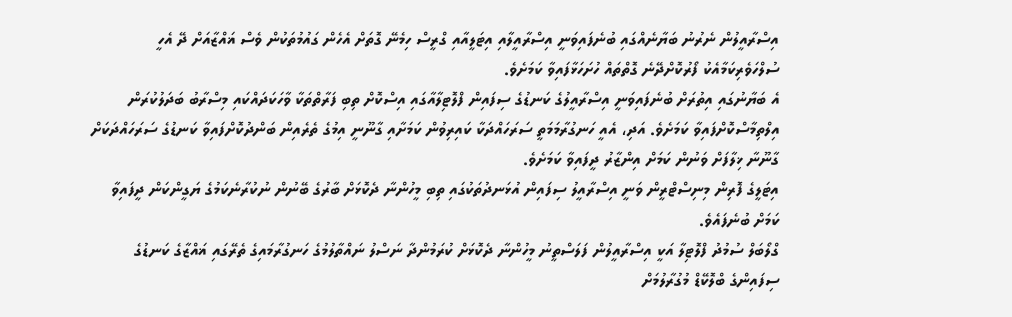އިސްރާއީލުން ނެރުނު ބަޔާނެއްގައި ބުނެފައިވަނީ އިސްރާއީލާއި އިޓަލީއާއި ގްރީސް ހިމެނޭ ގޮތަށް އެހެން ގައުމުތަކުން ވެސް ޣައްޒާއަށް ދޭ އެހީ ސުލްހަވެރިކަމާއެކު ފޯރުކޮށްދޭނެ ގޮތްތައް ހުށަހަޅާފައިވާ ކަމަށެވެ.
އެ ބަޔާނުގައި އިތުރަށް ބުނެފައިވަނީ އިސްރާއީލުގެ ކަނޑުގެ ސިފައިން ފްލޮޓިލާއާގައި އިސްކޮށް ތިބި ފަރާތްތަކާ ވާހަކަދައްކައި މިސްރާބު ބަދަލުކުރަން އިލްތިމާސްކޮށްފައިވާ ކަމަށެވެ. އަދި، އެއީ ހަނގުރާމަމަތީ ސަރަހައްދަކާ ކައިރިވުން ކަމަށާއި ގާނޫނީ އިމުގެ ތެރެއިން ބަންދުކޮށްފައިވާ ކަނޑުގެ ސަރަހައްދަކަށް ގާނޫނާ ޚިލާފަށް ވަނުން ކަމަށް އިންޒާރު ދީފައިވާ ކަމަށެވެ.
އިޓަލީގެ ފޮރިން މިނިސްޓްރީން ވަނީ އިސްރާއީލު ސިފައިން އުޅަނދުތަކުގައި ތިބި މީހުންނާ ދެކޮޅަށް ބާރުގެ ބޭނުން ނުކުރާނެކަމުގެ ޔަގީންކަން ދީފައިވާ ކަމަށް ބުނެފައެވެ.
ގްލޯބަލް ސުމުދު ފްލޮޓިލާ އަކީ އިސްރާއީލުން ފަލަސްތީނު މީހުންނާ ދެކޮޅަށް ކުރަމުންދާ ނަސްލު ނައްތާލުމުގެ ހަނގުރާމައިގެ ތެރޭގައި ޣައްޒާގެ ކަނޑުގެ ސިފައިންގެ ބްލޮކޭޑް މުގުރާލުމަށް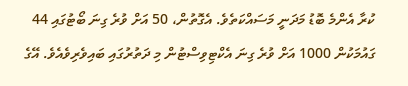ކުރާ އެންމެ ބޮޑު މަދަނީ މަސައްކަތެވެ. އެގޮތުން، 50 އަށް ވުރެ ގިނަ ބޯޓުގައި 44 ގައުމަކުން 1000 އަށް ވުރެ ގިނަ އެކްޓިވިސްޓުން މި ދަތުރުގައި ބައިވެރިވެއެވެ. އޭގެ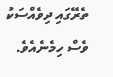ތެރޭގައި ދިވެއްސަކު ވެސް ހިމެނެއެވެ.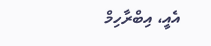އެއީ، އިބްރާހިމް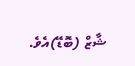ޝާޒް (ބޮޑޭ)އެވެ.